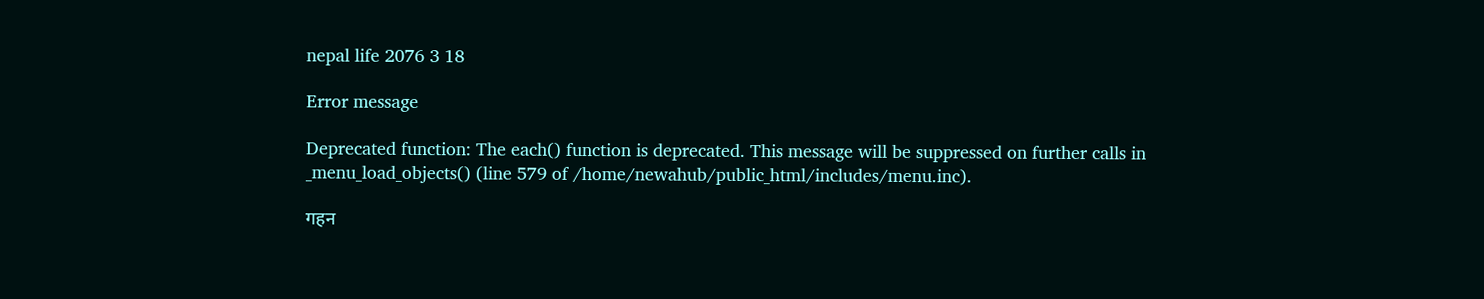nepal life 2076 3 18

Error message

Deprecated function: The each() function is deprecated. This message will be suppressed on further calls in _menu_load_objects() (line 579 of /home/newahub/public_html/includes/menu.inc).

गहन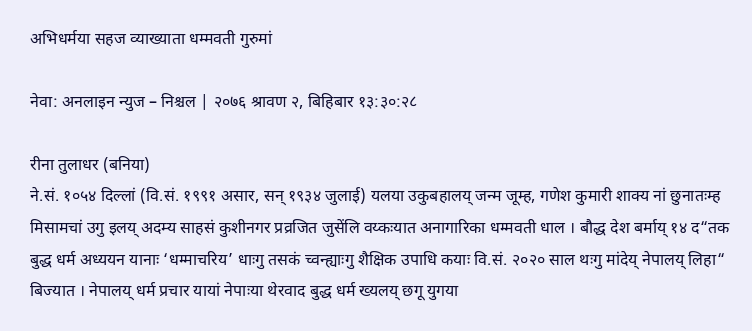अभिधर्मया सहज व्याख्याता धम्मवती गुरुमां

नेवा: अनलाइन न्युज – निश्चल | २०७६ श्रावण २, बिहिबार १३:३०:२८

रीना तुलाधर (बनिया)
ने.सं. १०५४ दिल्लां (वि.सं. १९९१ असार, सन् १९३४ जुलाई) यलया उकुबहालय् जन्म जूम्ह, गणेश कुमारी शाक्य नां छुनातःम्ह मिसामचां उगु इलय् अदम्य साहसं कुशीनगर प्रव्रजित जुसेंलि वय्कःयात अनागारिका धम्मवती धाल । बौद्ध देश बर्माय् १४ द“तक बुद्ध धर्म अध्ययन यानाः ‘धम्माचरिय’ धाःगु तसकं च्वन्ह्याःगु शैक्षिक उपाधि कयाः वि.सं. २०२० साल थःगु मांदेय् नेपालय् लिहा“ बिज्यात । नेपालय् धर्म प्रचार यायां नेपाःया थेरवाद बुद्ध धर्म ख्यलय् छगू युगया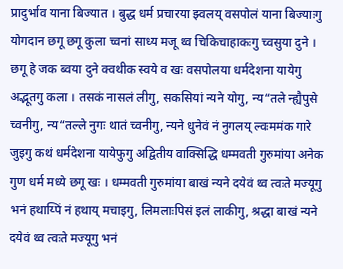प्रादुर्भाव याना बिज्यात । बुद्ध धर्म प्रचारया झ्वलय् वसपोलं याना बिज्याःगु योगदान छगू छगू कुला च्वनां साध्य मजू थ्व चिकिचाहाकःगु च्वसुया दुने ।
छगू हे जक ब्वया दुने क्वथीक स्वये व खः वसपोलया धर्मदेशना यायेगु अद्भूतगु कला । तसकं नासलं लीगु, सकसियां न्यने योगु, न्य“तले न्ह्यैपुसे च्वनीगु, न्य“तल्ले नुगः थातं च्वनीगु, न्यने धुनेवं नं नुगलय् ल्वःममंक गारे जुइगु कथं धर्मदेशना यायेफुगु अद्वितीय वाक्सिद्धि धम्मवती गुरुमांया अनेक गुण धर्म मध्ये छगू खः । धम्मवती गुरुमांया बाखं न्यने दयेवं थ्व त्वःते मज्यूगु भनं हथाय्पिं नं हथाय् मचाइगु, लिमलाःपिसं इलं लाकीगु, श्रद्धा बाखं न्यने दयेवं थ्व त्वःते मज्यूगु भनं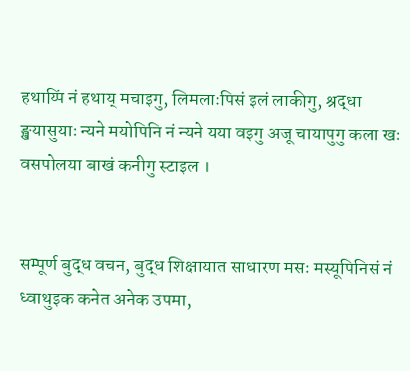हथाय्पिं नं हथाय् मचाइगु, लिमलाःपिसं इलं लाकीगु, श्रद्धा ङ्खयासुयाः न्यने मयोपिनि नं न्यने यया वइगु अजू चायापुगु कला खः वसपोलया बाखं कनीगु स्टाइल ।


सम्पूर्ण बुद्ध वचन, बुद्ध शिक्षायात साधारण मसः मस्यूपिनिसं नं ध्वाथुइक कनेत अनेक उपमा,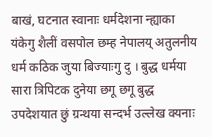बाखं, घटनात स्वानाः धर्मदेशना न्ह्याका यंकेगु शैलीं वसपोल छम्ह नेपालय् अतुलनीय धर्म कठिक जुया बिज्याःगु दु । बुद्ध धर्मया सारा त्रिपिटक दुनेया छगू छगू बुद्ध उपदेशयात छुं ग्रन्थया सन्दर्भ उल्लेख क्यनाः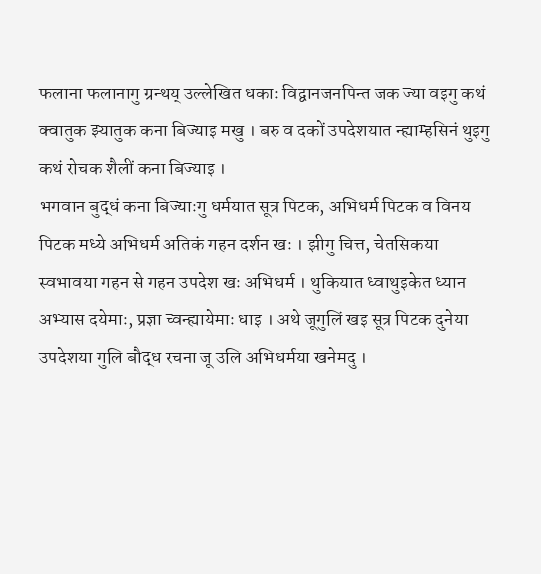फलाना फलानागु ग्रन्थय् उल्लेखित धकाः विद्वानजनपिन्त जक ज्या वइगु कथं क्वातुक झ्यातुक कना बिज्याइ मखु । बरु व दकों उपदेशयात न्ह्याम्हसिनं थुइगु कथं रोचक शैलीं कना बिज्याइ ।
भगवान बुद्धं कना बिज्याःगु धर्मयात सूत्र पिटक, अभिधर्म पिटक व विनय पिटक मध्ये अभिधर्म अतिकं गहन दर्शन खः । झीगु चित्त, चेतसिकया स्वभावया गहन से गहन उपदेश खः अभिधर्म । थुकियात ध्वाथुइकेत ध्यान अभ्यास दयेमाः, प्रज्ञा च्वन्ह्यायेमाः धाइ । अथे जूगुलिं खइ सूत्र पिटक दुनेया उपदेशया गुलि बौद्ध रचना जू उलि अभिधर्मया खनेमदु ।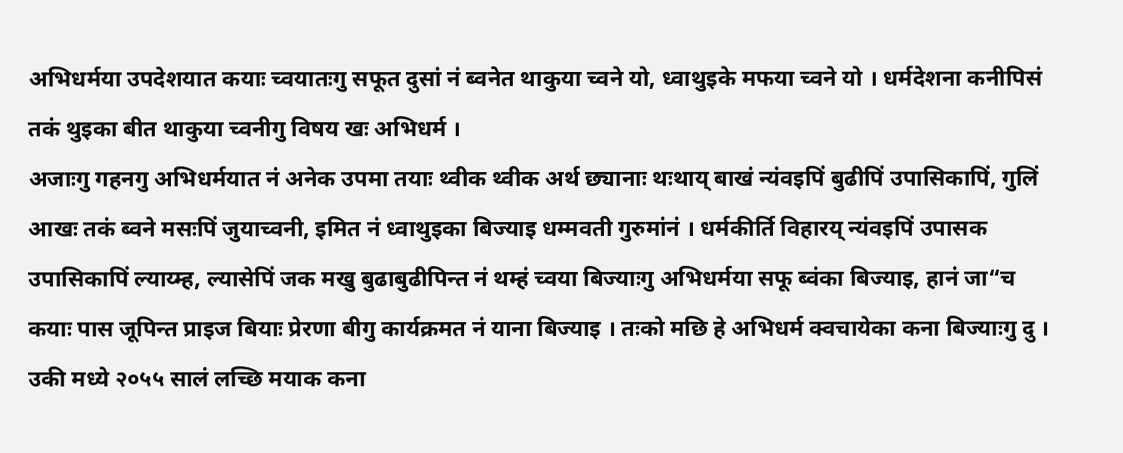अभिधर्मया उपदेशयात कयाः च्वयातःगु सफूत दुसां नं ब्वनेत थाकुया च्वने यो, ध्वाथुइके मफया च्वने यो । धर्मदेशना कनीपिसं तकं थुइका बीत थाकुया च्वनीगु विषय खः अभिधर्म ।
अजाःगु गहनगु अभिधर्मयात नं अनेक उपमा तयाः थ्वीक थ्वीक अर्थ छ्यानाः थःथाय् बाखं न्यंवइपिं बुढीपिं उपासिकापिं, गुलिं आखः तकं ब्वने मसःपिं जुयाच्वनी, इमित नं ध्वाथुइका बिज्याइ धम्मवती गुरुमांनं । धर्मकीर्ति विहारय् न्यंवइपिं उपासक उपासिकापिं ल्याय्म्ह, ल्यासेपिं जक मखु बुढाबुढीपिन्त नं थम्हं च्वया बिज्याःगु अभिधर्मया सफू ब्वंका बिज्याइ, हानं जा“च कयाः पास जूपिन्त प्राइज बियाः प्रेरणा बीगु कार्यक्रमत नं याना बिज्याइ । तःको मछि हे अभिधर्म क्वचायेका कना बिज्याःगु दु । उकी मध्ये २०५५ सालं लच्छि मयाक कना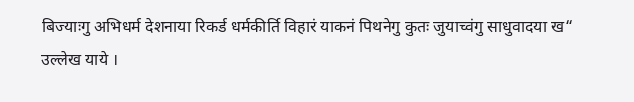बिज्याःगु अभिधर्म देशनाया रिकर्ड धर्मकीर्ति विहारं याकनं पिथनेगु कुतः जुयाच्वंगु साधुवादया ख“ उल्लेख याये ।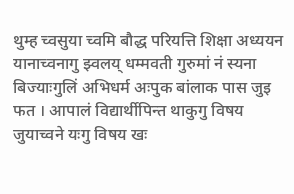थुम्ह च्वसुया च्वमि बौद्ध परियत्ति शिक्षा अध्ययन यानाच्वनागु झ्वलय् धम्मवती गुरुमां नं स्यना बिज्याःगुलिं अभिधर्म अःपुक बांलाक पास जुइ फत । आपालं विद्यार्थीपिन्त थाकुगु विषय जुयाच्वने यःगु विषय खः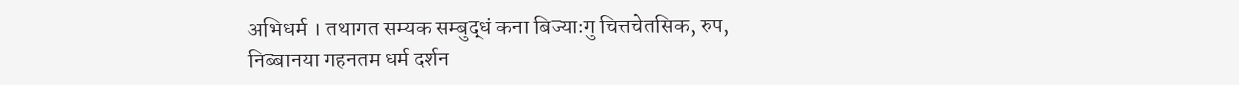अभिधर्म । तथागत सम्यक सम्बुद्धं कना बिज्याःगु चित्तचेतसिक, रुप, निब्बानया गहनतम धर्म दर्शन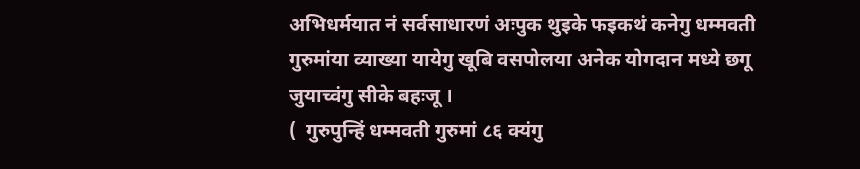अभिधर्मयात नं सर्वसाधारणं अःपुक थुइके फइकथं कनेगु धम्मवती गुरुमांया व्याख्या यायेगु खूबि वसपोलया अनेक योगदान मध्ये छगू जुयाच्वंगु सीके बहःजू ।
(  गुरुपुन्हिं धम्मवती गुरुमां ८६ क्यंगु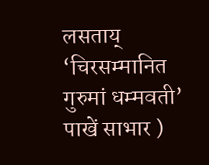लसताय्  ‘चिरसम्मानित गुरुमां धम्मवती’ पाखें साभार )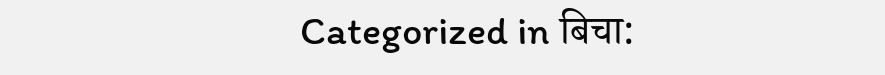Categorized in बिचा: